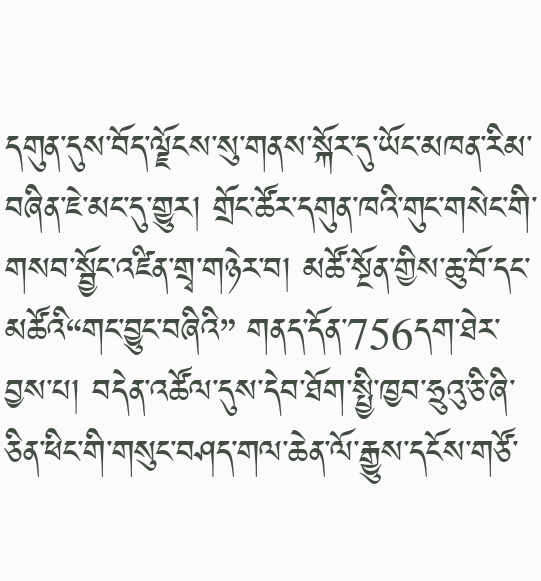དགུན་དུས་བོད་ལྗོངས་སུ་གནས་སྐོར་དུ་ཡོང་མཁན་རིམ་བཞིན་ཇེ་མང་དུ་གྱུར། གྲོང་ཚོར་དགུན་ཁའི་གུང་གསེང་གི་གསབ་སྦྱོང་འཛིན་གྲྭ་གཉེར་བ། མཚོ་སྔོན་གྱིས་ཆུ་བོ་དང་མཚོའི“གང་བྱུང་བཞིའི” གནད་དོན་756དག་ཐེར་བྱས་པ། བདེན་འཚོལ་དུས་དེབ་ཐོག་སྤྱི་ཁྱབ་ཧྲུའུ་ཅི་ཞི་ཅིན་ཕིང་གི་གསུང་བཤད་གལ་ཆེན་ལོ་རྒྱུས་དངོས་གཙོ་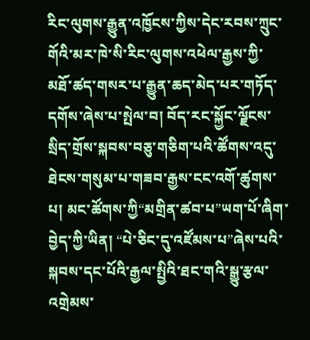རིང་ལུགས་རྒྱུན་འཁྱོངས་ཀྱིས་དེང་རབས་ཀྲུང་གོའི་མར་ཁེ་སི་རིང་ལུགས་འཕེལ་རྒྱས་ཀྱི་མཐོ་ཚད་གསར་པ་རྒྱུན་ཆད་མེད་པར་གཏོད་དགོས་ཞེས་པ་སྤེལ་བ། བོད་རང་སྐྱོང་ལྗོངས་སྲིད་གྲོས་སྐབས་བཅུ་གཅིག་པའི་ཚོགས་འདུ་ཐེངས་གསུམ་པ་གཟབ་རྒྱས་ངང་འགོ་ཚུགས་པ། མང་ཚོགས་ཀྱི“མགྲིན་ཚབ་པ”ཡག་པོ་ཞིག་བྱེད་ཀྱི་ཡིན། “པེ་ཅིང་དུ་འཛོམས་པ”ཞེས་པའི་སྐབས་དང་པོའི་རྒྱལ་སྤྱིའི་ཐང་གའི་སྒྱུ་རྩལ་འགྲེམས་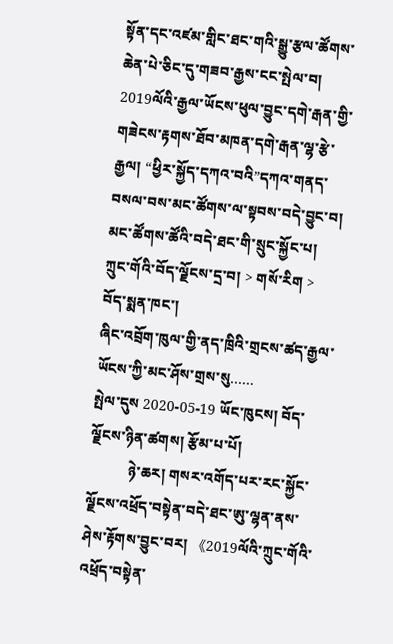སྟོན་དང་འཛམ་གླིང་ཐང་གའི་སྒྱུ་རྩལ་ཚོགས་ཆེན་པེ་ཅིང་དུ་གཟབ་རྒྱས་ངང་སྤེལ་བ། 2019ལོའི་རྒྱལ་ཡོངས་ཕུལ་བྱུང་དགེ་རྒན་གྱི་གཟེངས་རྟགས་ཐོབ་མཁན་དགེ་རྒན་ལྷ་རྩེ་རྒྱལ། “ཕྱིར་སྐྱོད་དཀའ་བའི”དཀའ་གནད་བསལ་བས་མང་ཚོགས་ལ་སྟབས་བདེ་བྱུང་བ། མང་ཚོགས་ཚོའི་བདེ་ཐང་གི་སྲུང་སྐྱོང་པ།
ཀྲུང་གོའི་བོད་ལྗོངས་དྲ་བ། > གསོ་རིག > བོད་སྨན་ཁང་།
ཞིང་འབྲོག་ཁུལ་གྱི་ནད་ཁྲིའི་གྲངས་ཚད་རྒྱལ་ཡོངས་ཀྱི་མང་ཤོས་གྲས་སུ……
སྤེལ་དུས 2020-05-19 ཡོང་ཁུངས། བོད་ལྗོངས་ཉིན་ཚགས། རྩོམ་པ་པོ།
           ཉེ་ཆར། གསར་འགོད་པར་རང་སྐྱོང་ལྗོངས་འཕྲོད་བསྟེན་བདེ་ཐང་ཨུ་ལྷན་ནས་ཤེས་རྟོགས་བྱུང་བར། 《2019ལོའི་ཀྲུང་གོའི་འཕྲོད་བསྟེན་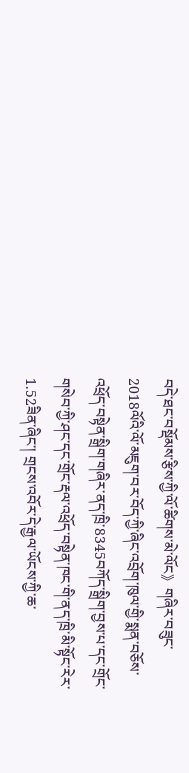བདེ་ཐང་བསྡོམས་རྩིས་ཀྱི་ལོ་ཚིགས་མེ་ལོང》གཞིར་བཟུང་2018ལོའི་ལོ་མཇུག་བར་བོད་ཀྱི་ཞིང་འབྲོག་ཁུལ་གྱི་སྨན་བཅོས་འཕྲོད་བསྟེན་སྒྲིག་གཞིར་ནད་ཁྲི་8345བཀོད་སྒྲིག་བྱས་པ་དང་གྲོང་གསེབ་ཀྱི་ཤང་དང་གྲོང་རྡལ་འཕྲོད་བསྟེན་ཁང་གི་ནད་ཁྲི་མི་སྟོང་རེར་1.52ཟིན་ཞིང་། གྲངས་འབོར་དེ་རྒྱལ་ཡོངས་ཀྱི་ཆ་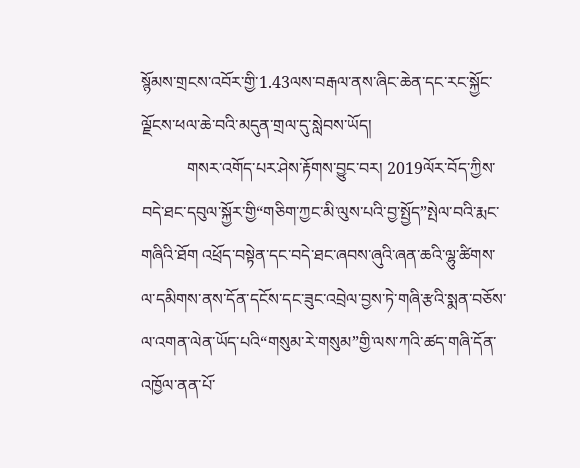སྙོམས་གྲངས་འབོར་གྱི་1.43ལས་བརྒལ་ནས་ཞིང་ཆེན་དང་རང་སྐྱོང་ལྗོངས་ཕལ་ཆེ་བའི་མདུན་གྲལ་དུ་སླེབས་ཡོད།
           གསར་འགོད་པར་ཤེས་རྟོགས་བྱུང་བར། 2019ལོར་བོད་ཀྱིས་བདེ་ཐང་དབུལ་སྐྱོར་གྱི“གཅིག་ཀྱང་མི་ལུས་པའི་བྱ་སྤྱོད”སྤེལ་བའི་རྨང་གཞིའི་ཐོག འཕྲོད་བསྟེན་དང་བདེ་ཐང་ཞབས་ཞུའི་ཞན་ཆའི་ལྷུ་ཚིགས་ལ་དམིགས་ནས་དོན་དངོས་དང་ཟུང་འབྲེལ་བྱས་ཏེ་གཞི་རྩའི་སྨན་བཅོས་ལ་འགན་ལེན་ཡོད་པའི“གསུམ་རེ་གསུམ”གྱི་ལས་ཀའི་ཚད་གཞི་དོན་འཁྱོལ་ནན་པོ་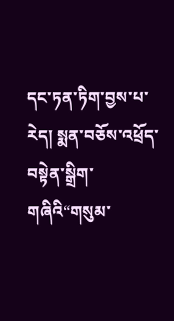དང་ཏན་ཏིག་བྱས་པ་རེད། སྨན་བཅོས་འཕྲོད་བསྟེན་སྒྲིག་གཞིའི“གསུམ་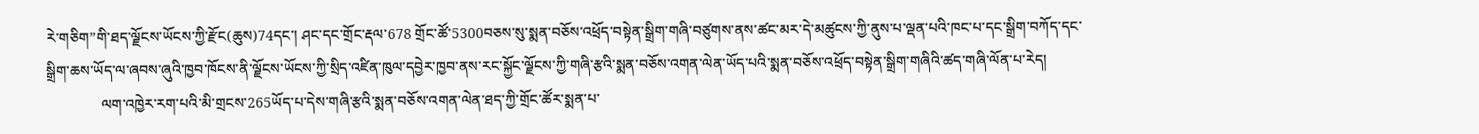རེ་གཅིག”གི་ཐད་ལྗོངས་ཡོངས་ཀྱི་རྫོང(ཆུས)74དང་། ཤང་དང་གྲོང་རྡལ་678 གྲོང་ཚོ་5300བཅས་སུ་སྨན་བཅོས་འཕྲོད་བསྟེན་སྒྲིག་གཞི་བཙུགས་ནས་ཚང་མར་དེ་མཚུངས་ཀྱི་ནུས་པ་ལྡན་པའི་ཁང་པ་དང་སྒྲིག་བཀོད་དང་སྒྲིག་ཆས་ཡོད་ལ་ཞབས་ཞུའི་ཁྱབ་ཁོངས་ནི་ལྗོངས་ཡོངས་ཀྱི་སྲིད་འཛིན་ཁུལ་དབྱེར་ཁྱབ་ནས་རང་སྐྱོང་ལྗོངས་ཀྱི་གཞི་རྩའི་སྨན་བཅོས་འགན་ལེན་ཡོད་པའི་སྨན་བཅོས་འཕྲོད་བསྟེན་སྒྲིག་གཞིའི་ཚད་གཞི་ལོན་པ་རེད།
               ལག་འཁྱེར་རག་པའི་མི་གྲངས་265ཡོད་པ་དེས་གཞི་རྩའི་སྨན་བཅོས་འགན་ལེན་ཐད་ཀྱི་གྲོང་ཚོར་སྨན་པ་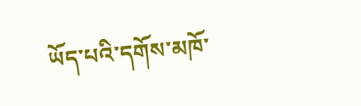ཡོད་པའི་དགོས་མཁོ་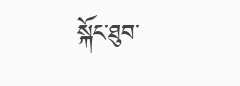སྐོང་ཐུབ་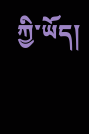ཀྱི་ཡོད།